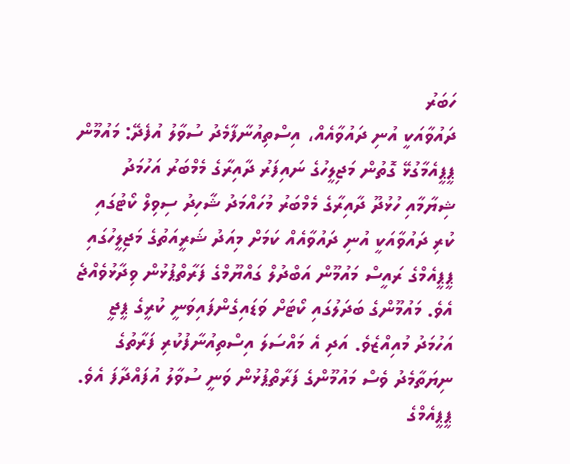ހަބަރު
ދައުވާއަކީ އުނި ދައުވާއެއް، އިސްތިއުނާފާމެދު ސުވާލު އުފެދޭ: މައުމޫން
ޕީޕީއެމާގުޅޭ ގޮތުން މަޖިލީހުގެ ނައިފަރު ދާއިރާގެ މެމްބަރު އަހުމަދު ޝިޔާމާއި ހުޅުދޫ ދާއިރާގެ މެމްބަރު މުހައްމަދު ޝާހިދު ސިވިލް ކޯޓުގައި ކުރި ދައުވާއަކީ އުނި ދައުވާއެއް ކަމަށް މިއަދު ޝަރީއަތުގެ މަޖިލީހުގައި ޕީޕީއެމްގެ ރައީސް މައުމޫން އަބްދުލް ގައްޔޫމްގެ ފަރާތްޕުޅުން ވިދާޅުވެއްޖެ އެވެ. މައުމޫންގެ ބަދަލުގައި ކޯޓަށް ވަޑައިގެންފައިވަނީ ކުރީގެ ޕީޖީ އަހުމަދު މުއިއްޒެވެ. އަދި އެ މައްސަލަ އިސްތިއުނާފުކުރި ފަރާތުގެ ނިޔަތާމެދު ވެސް މައުމޫންގެ ފަރާތްޕުޅުން ވަނީ ސުވާލު އުފައްދާފަ އެވެ.
ޕީޕީއެމްގެ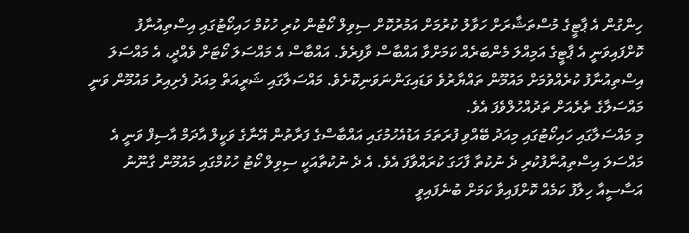ހިންގުން އެ ޕާޓީގެ މުސްތަޝާރަށް ހަވާލު ކުރުމަށް އަމުރުކޮށް ސިވިލް ކޯޓުން ކުރި ހުކުމް ހައިކޯޓުގައި އިސްތިއުނާފު ކޮށްފައިވަނީ އެ ޕާޓީގެ އަމިއްލަ މެންބަރެއް ކަމަށްވާ އައްބާސް ވާފިރެވެ. އައްބާސް އެ މައްސަލަ ކޯޓަށް ވެއްދީ، އެ މައްސަލަ އިސްތިއުނާފު ކުރެއްވުމަށް މައުމޫން ތައްޔާރުވެ ވަޑައިގަންނަވަނިކޮށެވެ. މައްސަލާގައި ޝަރީއަތް މިއަދު ފެށިއިރު މައުމޫން ވަނީ މައްސަލާގެ ތެރެއަށް ތަދުއްހުލްވެފަ އެވެ.
މި މައްސަލާގައި ހައިކޯޓުގައި މިއަދު ބޭއްވި ފުރަތަމަ އަޑުއެހުމުގައި އައްބާސްގެ ފަރާތުން އޭނާގެ ވަކީލް އާދަމް އާސިފް ވަނީ އެ މައްސަލަ އިސްތިއުނާފުކުރި ދެ ނުކުތާ ފާހަގަ ކުރައްވާފަ އެވެ. އެ ދެ ނުކުތާއަކީ ސިވިލް ކޯޓު ހުކުމްގައި މައުމޫން ގާނޫނު އަސާސީއާ ހިލާފު ކަމެއް ކޮށްފައިވާ ކަމަށް ބުނެފައިވީ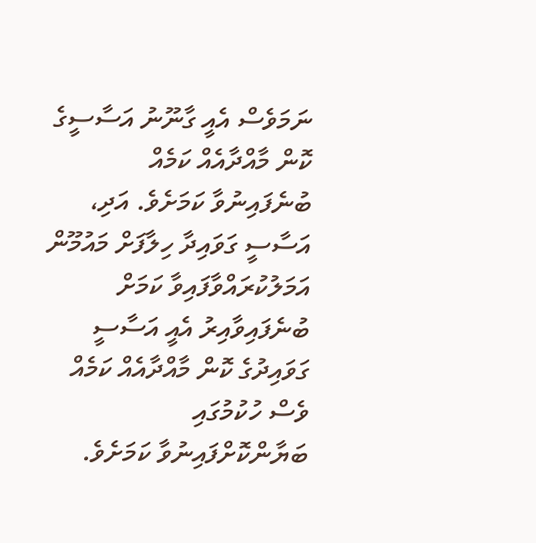ނަމަވެސް އެއީ ގާނޫނު އަސާސީގެ ކޮން މާއްދާއެއް ކަމެއް ބުނެފައިނުވާ ކަމަށެވެ. އަދި، އަސާސީ ގަވައިދާ ހިލާފަށް މައުމޫން އަމަލުކުރައްވާފައިވާ ކަމަށް ބުނެފައިވާއިރު އެއީ އަސާސީ ގަވައިދުގެ ކޮން މާއްދާއެއް ކަމެއް ވެސް ހުކުމުގައި ބަޔާންކޮށްފައިނުވާ ކަމަށެވެ.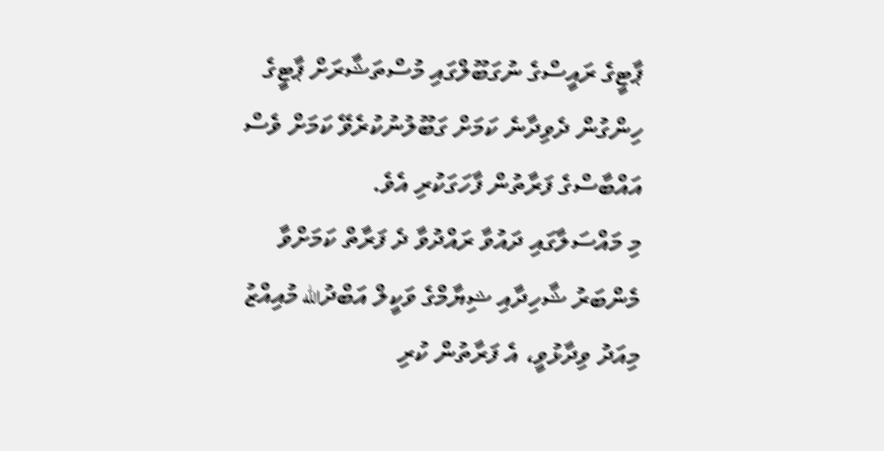ޕާޓީގެ ރައީސްގެ ނުގަބޫލްގައި މުސްތަޝާރަށް ޕާޓީގެ ހިންގުން ދެވިދާނެ ކަމަށް ގަބޫލުނުކުރެވޭ ކަމަށް ވެސް އައްބާސްގެ ފަރާތުން ފާހަގަކުރި އެވެ.
މި މައްސަލާގައި ދައުވާ ރައްދުވާ ދެ ފަރާތް ކަމަށްވާ މެންބަރު ޝާހިދާއި ޝިޔާމްގެ ވަކީލް އަބްދުالله މުއިއްޒު މިއަދު ވިދާޅުވީ، އެ ފަރާތުން ކުރި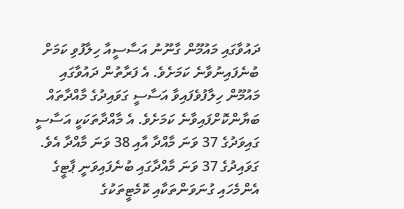ދައުވާގައި މައުމޫން ގާނޫނު އަސާސީއާ ހިލާފުވި ކަމަށް ބުނެފައިނުވާނެ ކަމަށެވެ. އެ ފަރާތުން ދައުވާގައި މައުމޫން ހިލާފުވެފައިވާ އަސާސީ ގަވައިދުގެ މާއްދާތައް ބަޔާންކޮށްފައިވާނެ ކަމަށެވެ. އެ މާއްދާތަކަކީ އަސާސީ ގައިވަދުގެ 37 ވަނަ މާއްދާ އާއި 38 ވަނަ މާއްދާ އެވެ.
ގަވައިދުގެ 37 ވަނަ މާއްދާގައި ބުނެފައިވަނީ ޕާޓީގެ އެންމެހައި ގުނަވަންތަކާއި ކޮމެޓީތަކުގެ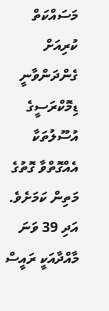މަސައްކަތް ކުރިއަށް ގެންދަންވާނީ ޑިމޮކްރަސީގެ އުސޫލުތަކާ އެއްގޮތްވާ ގޮތުގެ މަތިން ކަމަށެވެ. އަދި 39 ވަނަ މާއްދާއަކީ ރައީސް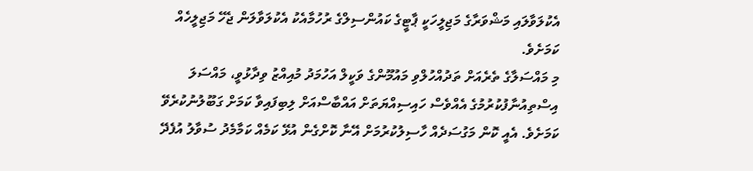އެކުލަވާލައި މަޝްވަރާގެ މަޖިލީހަކީ ޕާޓީގެ ކައުންސިލްގެ ރުހުމާއެކު އެކުލަވާލަން ޖެހޭ މަޖިލީހެއް ކަމަށެވެ.
މި މައްސަލާގެ ތެރެއަށް ތަދުއްހުލްވި މައުމޫންގެ ވަކީލް އަހުމަދު މުއިއްޒު ވިދާޅުވީ، މައްސަލަ އިސްތިއުނާފުކުރުމުގެ އެއްވެސް ހައިސިއްޔަތަށް އައްބާސްއަށް ލިބިފައިވާ ކަމަށް ގަބޫލުނުކުރެވޭ ކަމަށެވެ. އެއީ ކޮން މަގުސަދެއް ހާސިލުކުރުމަށް އޭނާ ކޮށްގެން އުޅޭ ކަމެއް ކަމާމެދު ސުވާލު އުފެދޭ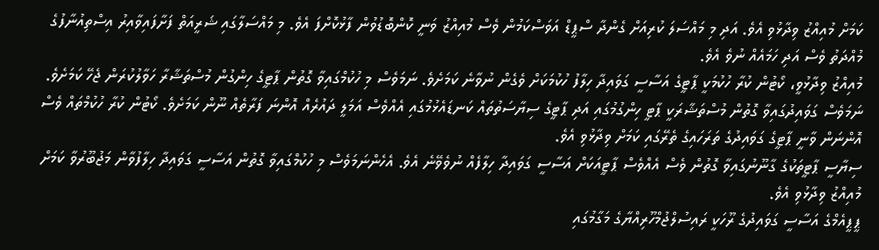ކަމަށް މުއިއްޒު ވިދާޅުވި އެވެ. އަދި މި މައްސަލަ ކުރިއަށް ގެންދާ ސްޕީޑް އަވަސްކަމުން ވެސް މުއިއްޒު ވަނީ ކޮންބޮޑުވުން ފާޅުކޮށްފަ އެވެ. މި މައްސަލާގައި ޝަރީއަތް ފަށާފައިވާއިރު އިސްތިއުނާފުގެ މުއްދަތު ވެސް އަދި ހަމައެއް ނުވެ އެވެ.
މުއިއްޒު ވިދާޅުވީ، ކޯޓުން ކުރާ ހުކުމަކީ ޕާޓީގެ އަސާސީ ގަވައިދާ ހިލާފު ހުކުމަކަށް ވެގެން ނުވާނެ ކަމަށެވެ. ނަމަވެސް މި ހުކުމްގައިވާ ގޮތުން ޕާޓީގެ ހިންގުން މުސްތަޝާރާ ހަވާލުކުރަން ޖެހޭ ކަމަށެވެ. ނަމަވެސް ގަވައިދުގައިވާ ގޮތުން މުސްތަޝާރަކީ ޕާޓީ ހިންގުމުގައި އަދި ޕާޓީގެ ސިޔާސަތުތައް ކަނޑައެޅުމުގައި އެއްވެސް އަމަލީ ދައުރެއް އޮންނަ ފަރާތެއް ނޫން ކަމަށެވެ. ކޯޓުން ކުރާ ހުކުމްތައް ވެސް އޮންނަން ވާނީ ޕާޓީގެ ގަވައިދުގެ ތަރަހައިގެ ތެރޭގައި ކަމަށް ވިދާޅުވި އެވެ.
ސިޔާސީ ޕާޓީތަކުގެ ގާނޫނުގައިވާ ގޮތުން ވެސް އެއްވެސް ޕާޓީއަކަށް އަސާސީ ގަވައިދާ ހިލާފެއް ނުވެވޭނެ އެވެ. އެހެންނަމަވެސް މި ހުކުމްގައިވާ ގޮތުން އަސާސީ ގަވައިދާ ހިލާފުވާން މަޖުބޫރުވާ ކަމަށް މުއިއްޒު ވިދާޅުވި އެވެ.
ޕީޕީއެމްގެ އަސާސީ ގަވައިދުގެ ރޫހަކީ ރައިސުލްޖުމްހޫރިއްޔާގެ މަގާމުގައި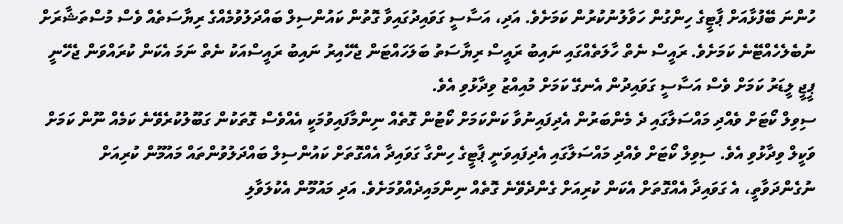ހުންނަ ބޭފުޅާއަށް ޕާޓީގެ ހިންގުން ހަވާލުނުކުރުން ކަމަށެވެ. އަދި، އަސާސީ ގަވައިދުގައިވާ ގޮތުން ކައުންސިލް ބައްދަލުވުމެއްގެ ރިޔާސަތެއް ވެސް މުސްތަޝާރަށް ނުބެލެހެއްޓޭނެ ކަމަށެވެ. ރައީސް ނެތް ހާލަތެއްގައި ނައިބު ރައީސް ރިޔާސަތު ބަލަހައްޓަން ޖެހޭއިރު ނައިބު ރައީސްއަކު ނެތް ނަމަ އެކަން ކުރައްވަން ޖެހޭނީ ޕީޖީ ލީޑަރު ކަމަށް ވެސް އަސާސީ ގަވައިދުން އެނގޭ ކަމަށް މުއިއްޒު ވިދާޅުވި އެވެ.
ސިވިލް ކޯޓަށް ވެއްދި މައްސަލާގައި ދެ މެންބަރުން އެދިފައިނުވާ ކަންކަމަށް ކޯޓުން ގޮތެއް ނިންމާފައިވުމަކީ އެއްވެސް ގޮތަކުން ގަބޫލުކުރެވޭނެ ކަމެއް ނޫން ކަމަށް ވަކީލް ވިދާޅުވި އެވެ. ސިވިލް ކޯޓަށް ވެއްދި މައްސަލާގައި އެދިފައިވަނީ ޕާޓީގެ ހިންގާ ގަވައިދާ އެއްގޮތަށް ކައުންސިލް ބައްދަލުވުންތައް މައުމޫން ކުރިއަށް ނުގެންދަވާތީ، އެ ގަވައިދާ އެއްގޮތަށް އެކަން ކުރިއަށް ގެންދެވޭނެ ގޮތެއް ނިންމައިދެއްވުމަށެވެ. އަދި މައުމޫން އެކުލަވާލި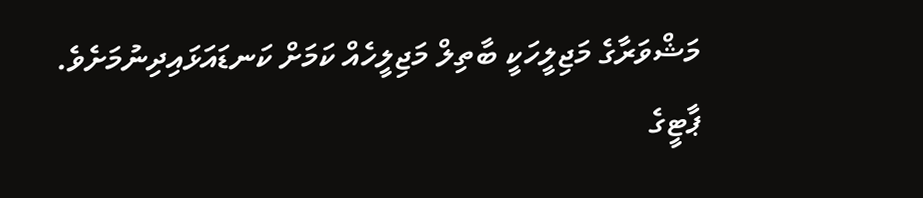މަޝްވަރާގެ މަޖިލީހަކީ ބާތިލް މަޖިލީހެއް ކަމަށް ކަނޑައަޅައިދިނުމަށެވެ. ޕާޓީގެ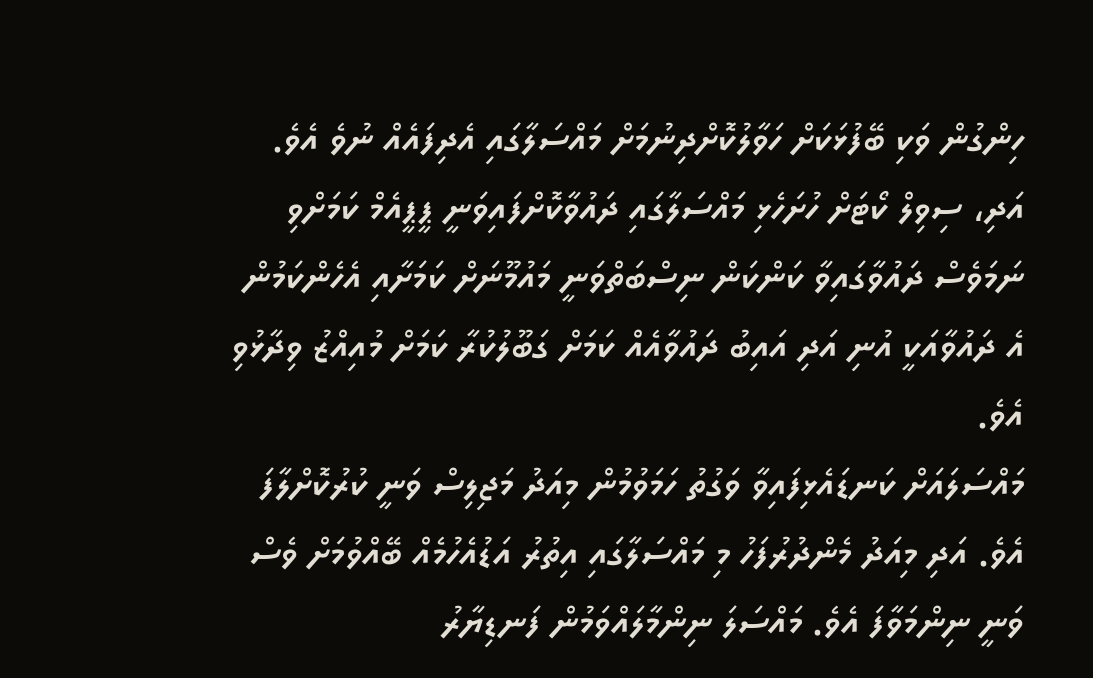ހިންގުން ވަކި ބޭފުޅަކަށް ހަވާލުކޮށްދިނުމަށް މައްސަލާގައި އެދިފައެއް ނުވެ އެވެ.
އަދި، ސިވިލް ކޯޓަށް ހުށަހެޅި މައްސަލާގައި ދައުވާކޮށްފައިވަނީ ޕީޕީއެމް ކަމަށްވި ނަމަވެސް ދައުވާގައިވާ ކަންކަން ނިސްބަތްވަނީ މައުމޫނަށް ކަމަށާއި އެހެންކަމުން އެ ދައުވާއަކީ އުނި އަދި އައިބު ދައުވާއެއް ކަމަށް ގަބޫލުކުރާ ކަމަށް މުއިއްޒު ވިދާޅުވި އެވެ.
މައްސަލައަށް ކަނޑައެޅިފައިވާ ވަގުތު ހަމަވުމުން މިއަދު މަޖިލިސް ވަނީ ކުރުކޮށްލާފަ އެވެ. އަދި މިއަދު މެންދުރުފަހު މި މައްސަލާގައި އިތުރު އަޑުއެހުމެއް ބޭއްވުމަށް ވެސް ވަނީ ނިންމަވާފަ އެވެ. މައްސަލަ ނިންމާލައްވަމުން ފަނޑިޔާރު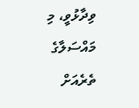ވިދާޅުވީ، މި މައްސަލާގެ ތެރެއަށް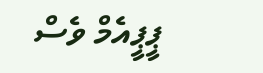ޕީޕީއެމް ވެސް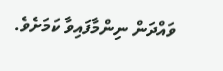ވައްދަން ނިންމާފައިވާ ކަމަށެވެ.